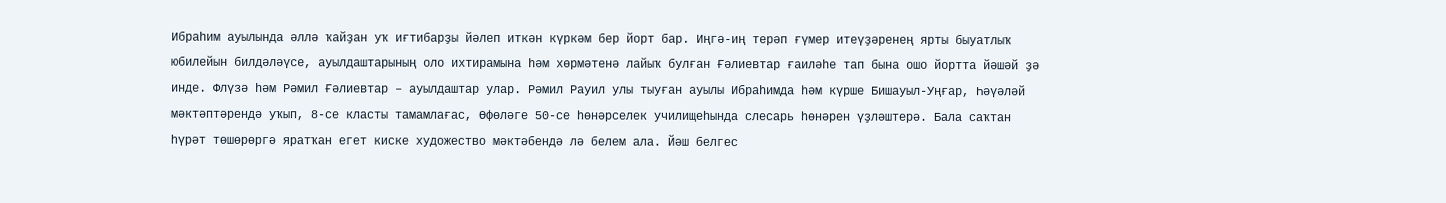Ибраһим ауылында әллә ҡайҙан уҡ иғтибарҙы йәлеп иткән күркәм бер йорт бар. Иңгә-иң терәп ғүмер итеүҙәренең ярты быуатлыҡ юбилейын билдәләүсе, ауылдаштарының оло ихтирамына һәм хөрмәтенә лайыҡ булған Ғәлиевтар ғаиләһе тап бына ошо йортта йәшәй ҙә инде. Флүзә һәм Рәмил Ғәлиевтар – ауылдаштар улар. Рәмил Рауил улы тыуған ауылы Ибраһимда һәм күрше Бишауыл-Уңғар, Һәүәләй мәктәптәрендә уҡып, 8-се класты тамамлағас, Өфөләге 50-се һөнәрселек училищеһында слесарь һөнәрен үҙләштерә. Бала саҡтан һүрәт төшөрөргә яратҡан егет киске художество мәктәбендә лә белем ала. Йәш белгес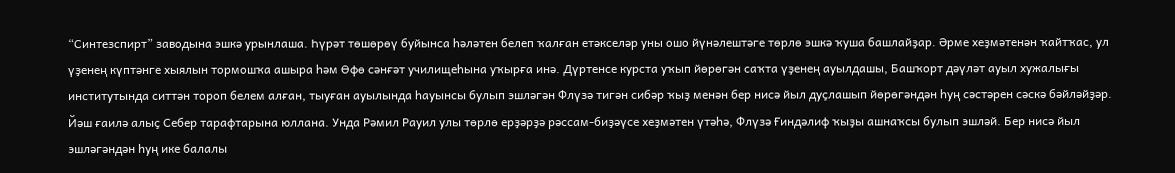“Синтезспирт” заводына эшкә урынлаша. Һүрәт төшөрөү буйынса һәләтен белеп ҡалған етәкселәр уны ошо йүнәлештәге төрлө эшкә ҡуша башлайҙар. Әрме хеҙмәтенән ҡайтҡас, ул үҙенең күптәнге хыялын тормошҡа ашыра һәм Өфө сәнғәт училищеһына уҡырға инә. Дүртенсе курста уҡып йөрөгән саҡта үҙенең ауылдашы, Башҡорт дәүләт ауыл хужалығы институтында ситтән тороп белем алған, тыуған ауылында һауынсы булып эшләгән Флүзә тигән сибәр ҡыҙ менән бер нисә йыл дуҫлашып йөрөгәндән һуң сәстәрен сәскә бәйләйҙәр. Йәш ғаилә алыҫ Себер тарафтарына юллана. Унда Рәмил Рауил улы төрлө ерҙәрҙә рәссам-биҙәүсе хеҙмәтен үтәһә, Флүзә Ғиндәлиф ҡыҙы ашнаҡсы булып эшләй. Бер нисә йыл эшләгәндән һуң ике балалы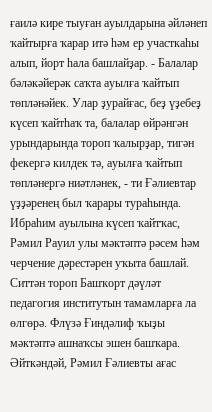ғаилә кире тыуған ауылдарына әйләнеп ҡайтырға ҡарар итә һәм ер участкаһы алып, йорт һала башлайҙар. - Балалар бәләкәйерәк саҡта ауылға ҡайтып төпләнәйек. Улар ҙурайғас, беҙ үҙебеҙ күсеп ҡайтһаҡ та, балалар өйрәнгән урындарында тороп ҡалырҙар, тигән фекергә килдек тә, ауылға ҡайтып төпләнергә ниәтләнек, - ти Ғәлиевтар үҙҙәренең был ҡарары тураһында. Ибраһим ауылына күсеп ҡайтҡас, Рәмил Рауил улы мәктәптә рәсем һәм черчение дәрестәрен уҡыта башлай. Ситтән тороп Башҡорт дәүләт педагогия институтын тамамларға ла өлгөрә. Флүзә Ғиндәлиф ҡыҙы мәктәптә ашнаҡсы эшен башҡара. Әйткәндәй, Рәмил Ғәлиевты ағас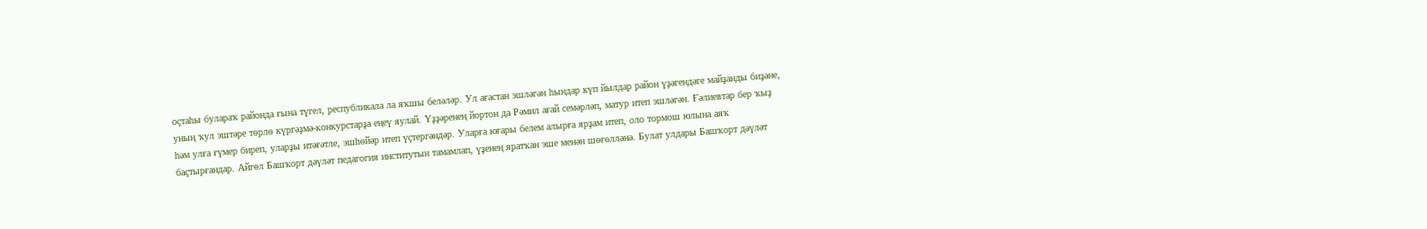оҫтаһы булараҡ районда ғына түгел, республикала ла яҡшы беләләр. Ул ағастан эшләгән һындар күп йылдар район үҙәгендәге майҙанды биҙәне, уның ҡул эштәре төрлө күргәҙмә-конкурстарҙа еңеү яулай. Үҙҙәренең йортон да Рәмил ағай семәрләп, матур итеп эшләгән. Ғәлиевтар бер ҡыҙ һәм улға ғүмер биреп, уларҙы итәғәтле, эшһөйәр итеп үҫтергәндәр. Уларға юғары белем алырға ярҙам итеп, оло тормош юлына аяҡ баҫтырғандар. Айгөл Башҡорт дәүләт педагогия институтын тамамлап, үҙенең яратҡан эше менән шөғөлләнә. Булат улдары Башҡорт дәүләт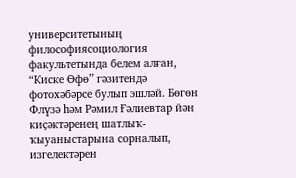университетының философиясоциология факультетында белем алған, “Киске Өфө” гәзитендә фотохәбәрсе булып эшләй. Бөгөн Флүзә һәм Рәмил Ғәлиевтар йән киҫәктәренең шатлыҡ-ҡыуаныстарына сорналып, изгелектәрен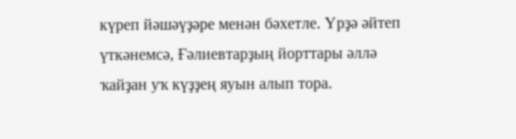күреп йәшәүҙәре менән бәхетле. Үрҙә әйтеп үткәнемсә, Ғәлиевтарҙың йорттары әллә ҡайҙан уҡ күҙҙең яуын алып тора.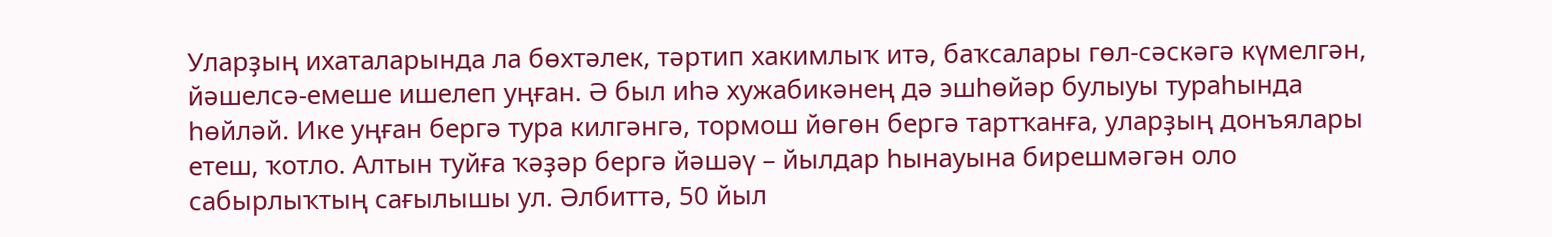Уларҙың ихаталарында ла бөхтәлек, тәртип хакимлыҡ итә, баҡсалары гөл-сәскәгә күмелгән, йәшелсә-емеше ишелеп уңған. Ә был иһә хужабикәнең дә эшһөйәр булыуы тураһында һөйләй. Ике уңған бергә тура килгәнгә, тормош йөгөн бергә тартҡанға, уларҙың донъялары етеш, ҡотло. Алтын туйға ҡәҙәр бергә йәшәү – йылдар һынауына бирешмәгән оло сабырлыҡтың сағылышы ул. Әлбиттә, 50 йыл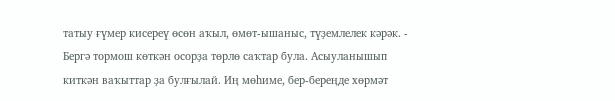татыу ғүмер кисереү өсөн аҡыл, өмөт-ышаныс, түҙемлелек кәрәк. - Бергә тормош көткән осорҙа төрлө саҡтар була. Асыуланышып киткән ваҡыттар ҙа булғылай. Иң мөһиме, бер-береңде хөрмәт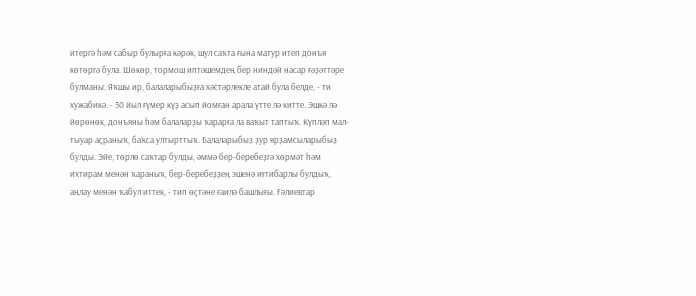итергә һәм сабыр булырға кәрәк, шул саҡта ғына матур итеп донъя көтөргә була. Шөкөр, тормош иптәшемдең бер ниндәй насар ғәҙәттәре булманы. Яҡшы ир, балаларыбыҙға хәстәрлекле атай була белде, - ти хужабикә. - 50 йыл ғүмер күҙ асып йомған арала үтте лә китте. Эшкә лә йөрөнөк, донъяны һәм балаларҙы ҡарарға ла ваҡыт таптыҡ. Күпләп мал-тыуар аҫраныҡ, баҡса ултырттыҡ. Балаларыбыҙ ҙур ярҙамсыларыбыҙ булды. Эйе, төрлө саҡтар булды, әммә бер-беребеҙгә хөрмәт һәм ихтирам менән ҡараныҡ, бер-беребеҙҙең эшенә иғтибарлы булдыҡ, аңлау менән ҡабул иттек, - тип өҫтәне ғаилә башлығы. Ғәлиевтар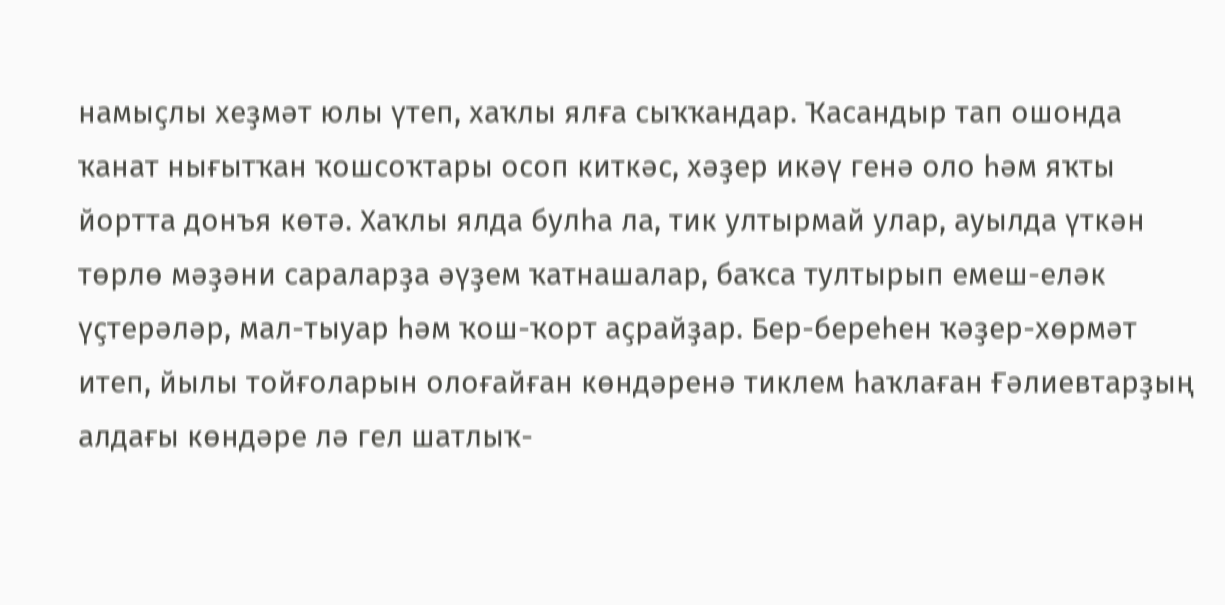намыҫлы хеҙмәт юлы үтеп, хаҡлы ялға сыҡҡандар. Ҡасандыр тап ошонда ҡанат нығытҡан ҡошсоҡтары осоп киткәс, хәҙер икәү генә оло һәм яҡты йортта донъя көтә. Хаҡлы ялда булһа ла, тик ултырмай улар, ауылда үткән төрлө мәҙәни сараларҙа әүҙем ҡатнашалар, баҡса тултырып емеш-еләк үҫтерәләр, мал-тыуар һәм ҡош-ҡорт аҫрайҙар. Бер-береһен ҡәҙер-хөрмәт итеп, йылы тойғоларын олоғайған көндәренә тиклем һаҡлаған Ғәлиевтарҙың алдағы көндәре лә гел шатлыҡ-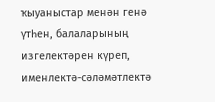ҡыуаныстар менән генә үтһен, балаларының изгелектәрен күреп, именлектә-сәләмәтлектә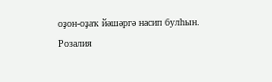оҙон-оҙаҡ йәшәргә насип булһын.
Розалия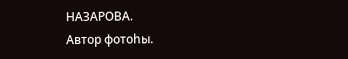НАЗАРОВА.
Автор фотоһы.